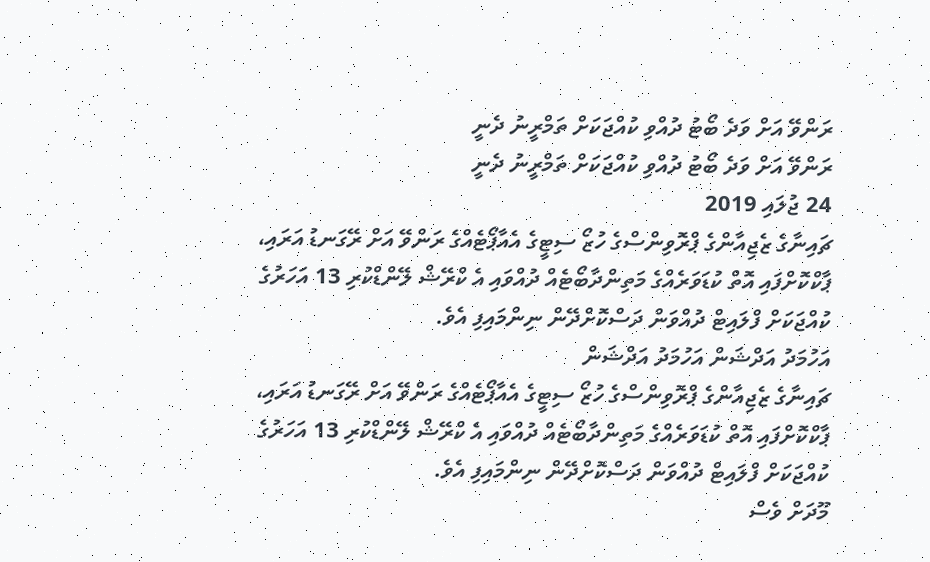ރަންވޭ އަށް ވަދެ ބޯޓު ދުއްވި ކުއްޖަކަށް ތަމްރީނު ދެނީ
ރަންވޭ އަށް ވަދެ ބޯޓު ދުއްވި ކުއްޖަކަށް ތަމްރީނު ދެނީ
24 ޖުލައި 2019
ޗައިނާގެ ޒެޖިއާންގެ ޕްރޮވިންސްގެ ހުޒޯ ސިޓީގެ އެއާޕޯޓެއްގެ ރަންވޭ އަށް ރޭގަނޑު އަރައި، ޕާކްކޮށްފައި އޮތް ކުޑަވަރެއްގެ މަތިންދާބޯޓެއް ދުއްވައި އެ ކްރޭޝް ލޭންޑްކުރި 13 އަހަރުގެ ކުއްޖަކަށް ފްލައިޓް ދުއްވަން ދަސްކޮށްދޭން ނިންމައިފި އެވެ.
އަހުމަދު އަދްޝަން އަހުމަދު އަދްޝަން
ޗައިނާގެ ޒެޖިއާންގެ ޕްރޮވިންސްގެ ހުޒޯ ސިޓީގެ އެއާޕޯޓެއްގެ ރަންވޭ އަށް ރޭގަނޑު އަރައި، ޕާކްކޮށްފައި އޮތް ކުޑަވަރެއްގެ މަތިންދާބޯޓެއް ދުއްވައި އެ ކްރޭޝް ލޭންޑްކުރި 13 އަހަރުގެ ކުއްޖަކަށް ފްލައިޓް ދުއްވަން ދަސްކޮށްދޭން ނިންމައިފި އެވެ.
މޫދަށް ވެސް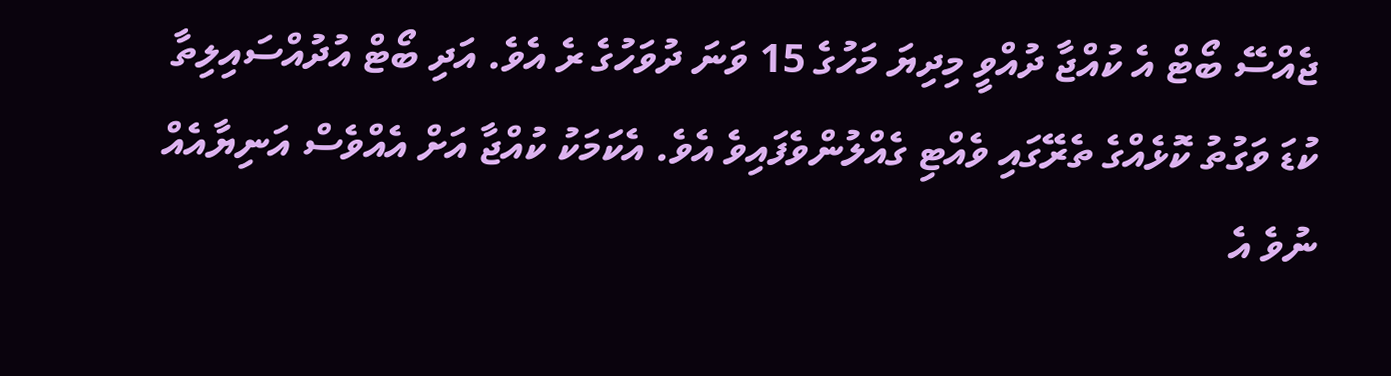ޖެއްސޭ ބޯޓް އެ ކުއްޖާ ދުއްވީ މިދިޔަ މަހުގެ 15 ވަނަ ދުވަހުގެ ރެ އެވެ. އަދި ބޯޓް އުދުއްސައިލިތާ ކުޑަ ވަގުތު ކޮޅެއްގެ ތެރޭގައި ވެއްޓި ގެއްލުންވެފައިވެ އެވެ. އެކަމަކު ކުއްޖާ އަށް އެއްވެސް އަނިޔާއެއް ނުވެ އެ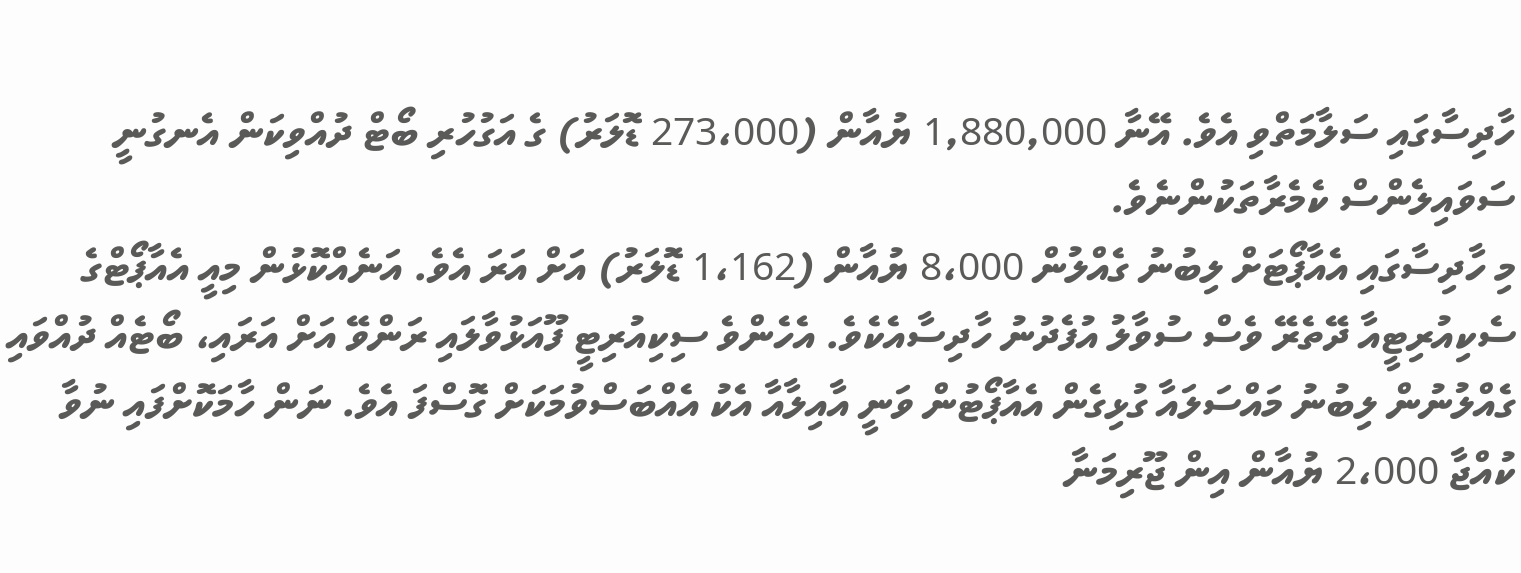ހާދިސާގައި ސަލާމަތްވި އެވެ. އޭނާ 1,880,000 ޔުއާން (273،000 ޑޮލަރު) ގެ އަގުހުރި ބޯޓް ދުއްވިކަން އެނގުނީ ސަވައިލެންސް ކެމެރާތަކުންނެވެ.
މި ހާދިސާގައި އެއާޕޯޓަށް ލިބުނު ގެއްލުން 8،000 ޔުއާން (1،162 ޑޮލަރު) އަށް އަރަ އެވެ. އަނެއްކޮޅުން މިއީ އެއާޕޯޓްގެ ސެކިއުރިޓީއާ ދޭތެރޭ ވެސް ސުވާލު އުފެދުނު ހާދިސާއެކެވެ. އެހެންވެ ސިކިއުރިޓީ ފޫއަޅުވާލައި ރަންވޭ އަށް އަރައި، ބޯޓެއް ދުއްވައި ގެއްލުނުން ލިބުނު މައްސަލައާ ގުޅިގެން އެއާޕޯޓުން ވަނީ އާއިލާއާ އެކު އެއްބަސްވުމަކަށް ގޮސްފަ އެވެ. ނަން ހާމަކޮށްފައި ނުވާ ކުއްޖާ 2،000 ޔުއާން އިން ޖޫރިމަނާ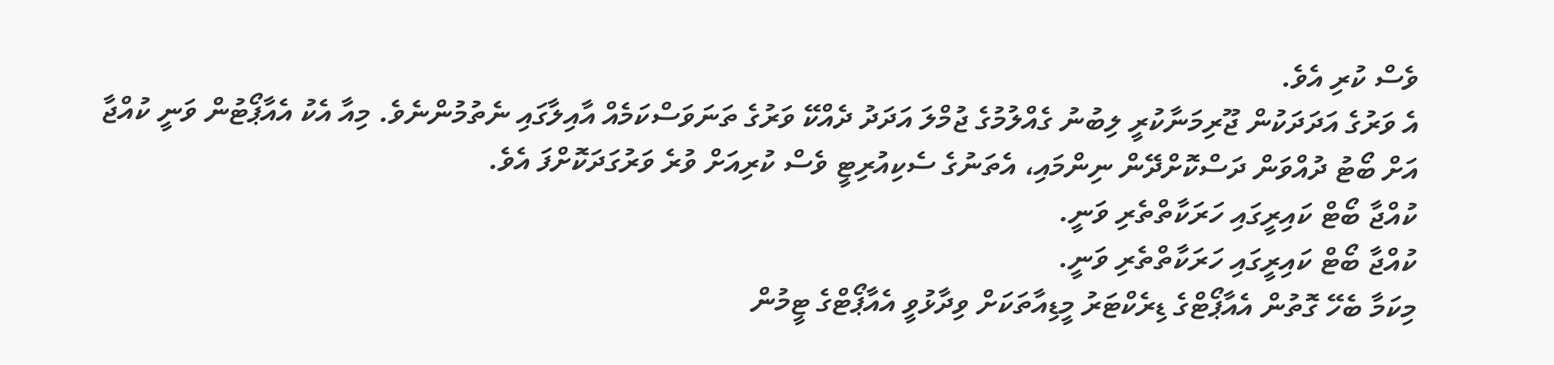ވެސް ކުރި އެވެ.
އެ ވަރުގެ އަދަދަކުން ޖޫރިމަނާކުރީ ލިބުނު ގެއްލުމުގެ ޖުމްލަ އަދަދު ދެއްކޭ ވަރުގެ ތަނަވަސްކަމެއް އާއިލާގައި ނެތުމުންނެވެ. މިއާ އެކު އެއާޕޯޓުން ވަނީ ކުއްޖާ އަށް ބޯޓު ދުއްވަން ދަސްކޮށްދޭން ނިންމައި، އެތަނުގެ ސެކިއުރިޓީ ވެސް ކުރިއަށް ވުރެ ވަރުގަދަކޮށްފަ އެވެ.
ކުއްޖާ ބޯޓް ކައިރީގައި ހަރަކާތްތެރި ވަނީ.
ކުއްޖާ ބޯޓް ކައިރީގައި ހަރަކާތްތެރި ވަނީ.
މިކަމާ ބެހޭ ގޮތުން އެއާޕޯޓްގެ ޑިރެކްޓަރު މީޑިއާތަކަށް ވިދާޅުވީ އެއާޕޯޓްގެ ޓީމުން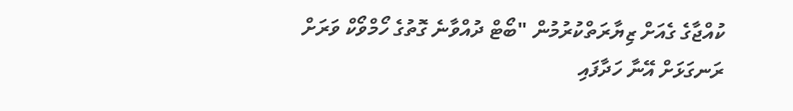ކުއްޖާގެ ގެއަށް ޒިޔާރަތްކުރުމުން "ބޯޓް ދުއްވާނެ ގޮތުގެ ހޯމްވޯކް ވަރަށް ރަނގަޅަށް އޭނާ ހަދާފައި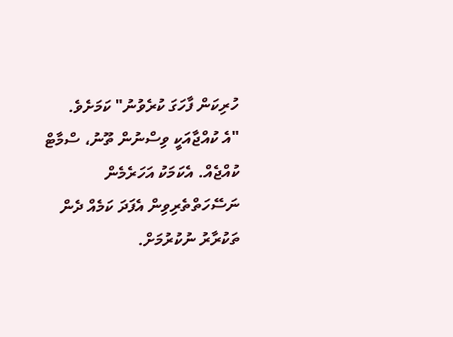ހުރިކަން ފާހަގަ ކުރެވުނު" ކަމަށެވެ.
"އެ ކުއްޖާއަކީ ވިސްނުން ތޫނު، ސްމާޓް ކުއްޖެއް. އެކަމަކު އަހަރެމެން ނަސޭހަތްތެރިވިން އެފަދަ ކަމެއް ދެން ތަކުރާރު ނުކުރުމަށް.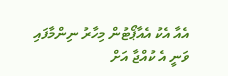އެއާ އެކު އެއާޕޯޓުން މިހާރު ނިންމާފައި ވަނީ އެ ކުއްޖާ އަށް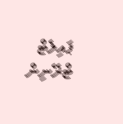ޕައިލެޓް ޓްރޭނިން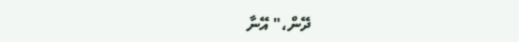ދޭން،" އޭނާ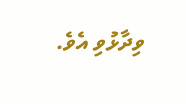ވިދާޅުވި އެވެ.